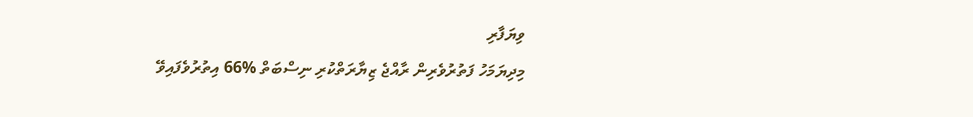ވިޔަފާރި
މިދިޔަމަހު ފަތުރުވެރިން ރާއްޖެ ޒިޔާރަތްކުރި ނިސްބަތް %66 އިތުރުވެފައިވޭ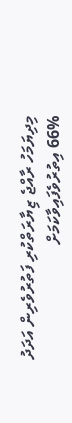މިދިޔަމަހު ރާއްޖެ ޒިޔާރަތްކުރި ފަތުރުވެރިން އަދަދު %66 އިތުރުވެފައިވާކަމަށް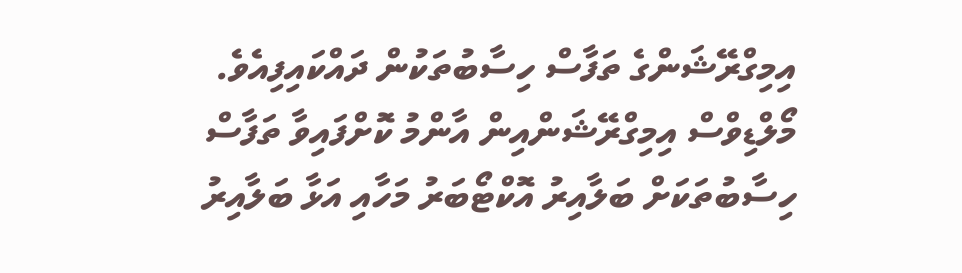އިމިގްރޭޝަންގެ ތަފާސް ހިސާބުތަކުން ދައްކައިފިއެވެ.
މޯލްޑިވްސް އިމިގްރޭޝަންއިން އާންމު ކޮށްފައިވާ ތަފާސް ހިސާބުތަކަށް ބަލާއިރު އޮކްޓޯބަރު މަހާއި އަޅާ ބަލާއިރު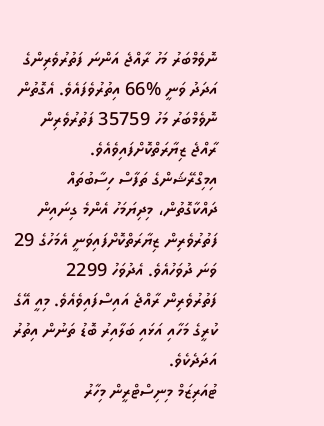ނޮވެމްބަރު މަހު ރާއްޖެ އަންނަ ފަތުރުވެރިންގެ އަދަދު ވަނީ %66 އިތުރުވެފައެވެ. އެގޮތުން ނޮވެމްބަރު މަހު 35759 ފަތުރުވެރިން ރާއްޖެ ޒިޔާރަތްކޮށްފައިވެއެވެ.
އިމިގްރޭޝަންގެ ތަފާސް ހިސާބުތައް ދައްކާގޮތުން، މިދިޔަމަހު އެންމެ ގިނައިން ފަތުރުވެރިން ޒިޔާރަތްކޮށްފައިވަނީ އެމަހުގެ 29 ވަނަ ދުވަހުއެވެ. އެދުވަހު 2299 ފަތުރުވެރިން ރާއްޖެ އައިސްފައިވެއެވެ. މިއީ އޭގެ ކުރީގެ މަހާއި އަޅައި ބަލާއިރު ބޮޑު ތަނުން އިތުރު އަދަދެކެވެ.
ޓުއަރިޒަމް މިނިސްޓްރީން މިހާރު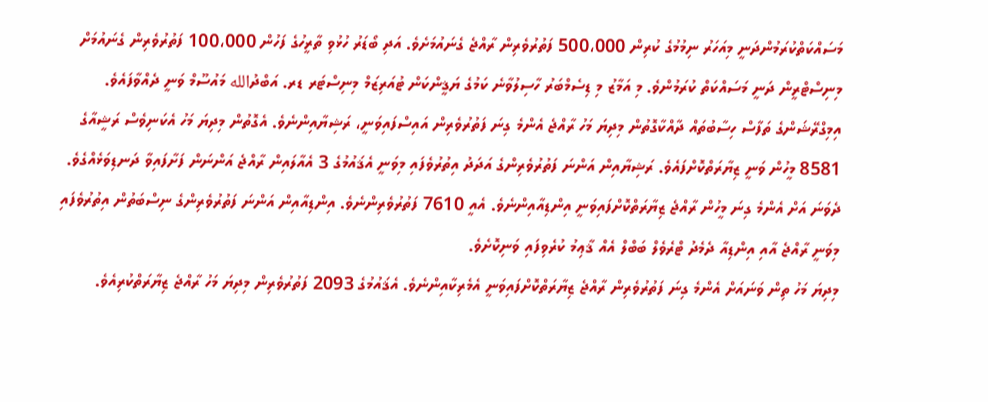މަސައްކަތްކުރަމުންދަނީ މިއަހަރު ނިމުމުގެ ކުރިން 500،000 ފަތުރުވެރިން ރާއްޖެ ގެނައުމަށެވެ. އަދި ބޯޑަރު ހުޅުވި ތާރީހުގެ ފަހުން 100،000 ފަތުރުވެރިން ގެނައުމަށް މިނިސްޓްރީން ދަނީ މަސައްކަތް ކުރަމުންވެ. މި އަމާޒު މި ޑިސެމްބަރު ހާސިލުވާނެ ކަމުގެ ޔަޤީންކަން ޓުއަރިޒަމް މިނިސްޓަރ ޑރ. އަބްދުالله މައުސޫމް ވަނީ ދެއްވާފައެވެ.
އިމިގްރޭޝަންގެ ތަފާސް ހިސާބުތައް ދާއްކާގޮތުން މިދިޔަ މަހު ރާއްޖެ އެންމެ ގިނަ ފަތުރުވެރިން އައިސްފައިވަނީ، ރަޝިޔާއިންނެވެ. އެގޮތުން މިދިޔަ މަހު އެކަނިވެސް ރަޝީއާގެ 8581 މީހުން ވަނީ ޒިޔާރަތްކޮށްފައެވެ. ރަޝިޔާއިން އަންނަ ފަތުރުވެރިންގެ އަދަދު އިތުރުވެފައި މިވަނީ އެޤައުމުގެ 3 އެއާލައިން ރާއްޖެ އަންނަން ފަށާފައިވާ ދަނޑިވަޅެއްގެވެ.
ދެވަނަ އަށް އެންމެ ގިނަ މީހުން ރާއްޖެ ޒިޔާރަތްކޮށްފައިވަނީ އިންޑިއާއިންނެވެ. އެއީ 7610 ފަތުރުވެރިންނެވެ. އިންޑިއާއިން އަންނަ ފަތުރުވެރިންގެ ނިސްބަތުން އިތުރުވެފައި މިވަނީ ރާއްޖެ އާއި އިންޑިއާ ދެމެދު ޓްރެވެލް ބަބްލް އެއް ޤާޢިމު ކުރެވިފައި ވަނިކޮށެވެ.
މިދިޔަ މަހު ތިން ވަނައަށް އެންމެ ގިނަ ފަތުރުވެރިން ރާއްޖެ ޒިޔާރަތްކޮށްފައިވަނީ އެމެރިކާއިންނެވެ. އެޤައުމުގެ 2093 ފަތުރުވެރިން މިދިޔަ މަހު ރާއްޖެ ޒިޔާރަތްކުރިއެވެ.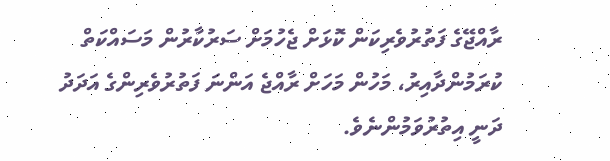ރާއްޖޭގެ ފަތުރުވެރިކަން ކޮޅަށް ޖެހުމަށް ސަރުކާރުން މަސައްކަތް ކުރަމުންދާއިރު، މަހުން މަހަށް ރާއްޖެ އަންނަ ފަތުރުވެރިންގެ އަދަދު ދަނީ އިތުރުވަމުންނެވެ.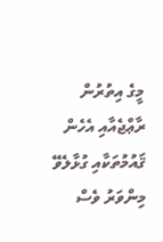މީގެ އިތުރުން ރާޢްޖެއާއި އެހެން ޤައުމުތަކާއި ގުޅާލެވޭ މިންވަރު ވެސް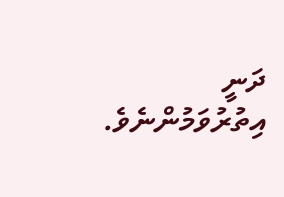ދަނީ އިތުރުވަމުންނެވެ.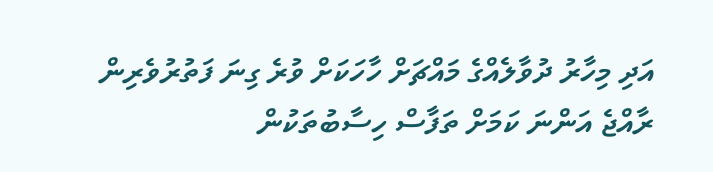އަދި މިހާރު ދުވާލެއްގެ މައްޗަށް ހާހަކަށް ވުރެ ގިނަ ފަތުރުވެރިން ރާއްޖެ އަންނަ ކަމަށް ތަފާސް ހިސާބުތަކުން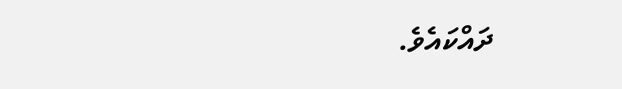ދައްކައެވެ.